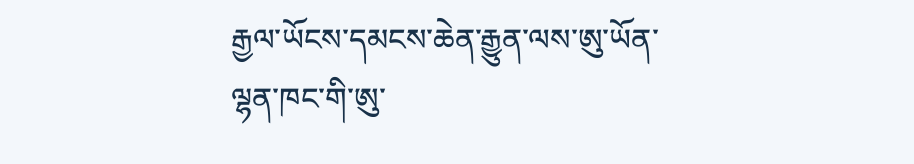རྒྱལ་ཡོངས་དམངས་ཆེན་རྒྱུན་ལས་ཨུ་ཡོན་ལྷན་ཁང་གི་ཨུ་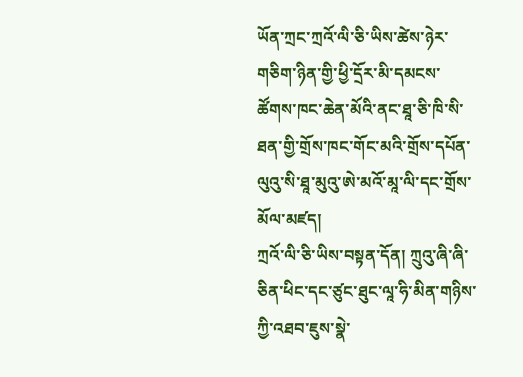ཡོན་ཀྲང་ཀྲའོ་ལི་ཅི་ཡིས་ཚེས་ཉེར་གཅིག་ཉིན་གྱི་ཕྱི་དྲོར་མི་དམངས་ཚོགས་ཁང་ཆེན་མོའི་ནང་ཐཱ་ཅི་ཁི་སི་ཐན་གྱི་གྲོས་ཁང་གོང་མའི་གྲོས་དཔོན་ལུའུ་སི་ཐཱ་མུའུ་ཨེ་མའོ་མཱ་ལི་དང་གྲོས་མོལ་མཛད།
ཀྲའོ་ལི་ཅི་ཡིས་བསྟན་དོན། ཀྲུའུ་ཞི་ཞི་ཅིན་ཕིང་དང་ཙུང་ཐུང་ལཱ་ཧི་མིན་གཉིས་ཀྱི་འཐབ་ཇུས་སྣེ་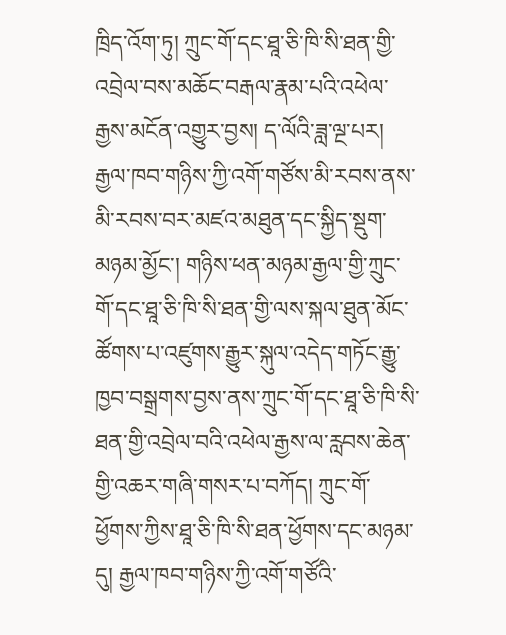ཁྲིད་འོག་ཏུ། ཀྲུང་གོ་དང་ཐཱ་ཅི་ཁི་སི་ཐན་གྱི་འབྲེལ་བས་མཆོང་བརྒལ་རྣམ་པའི་འཕེལ་རྒྱས་མངོན་འགྱུར་བྱས། ད་ལོའི་ཟླ་ལྔ་པར། རྒྱལ་ཁབ་གཉིས་ཀྱི་འགོ་གཙོས་མི་རབས་ནས་མི་རབས་བར་མཛའ་མཐུན་དང་སྐྱིད་སྡུག་མཉམ་མྱོང་། གཉིས་ཕན་མཉམ་རྒྱལ་གྱི་ཀྲུང་གོ་དང་ཐཱ་ཅི་ཁི་སི་ཐན་གྱི་ལས་སྐལ་ཐུན་མོང་ཚོགས་པ་འཛུགས་རྒྱུར་སྐུལ་འདེད་གཏོང་རྒྱུ་ཁྱབ་བསྒྲགས་བྱས་ནས་ཀྲུང་གོ་དང་ཐཱ་ཅི་ཁི་སི་ཐན་གྱི་འབྲེལ་བའི་འཕེལ་རྒྱས་ལ་རླབས་ཆེན་གྱི་འཆར་གཞི་གསར་པ་བཀོད། ཀྲུང་གོ་ཕྱོགས་ཀྱིས་ཐཱ་ཅི་ཁི་སི་ཐན་ཕྱོགས་དང་མཉམ་དུ། རྒྱལ་ཁབ་གཉིས་ཀྱི་འགོ་གཙོའི་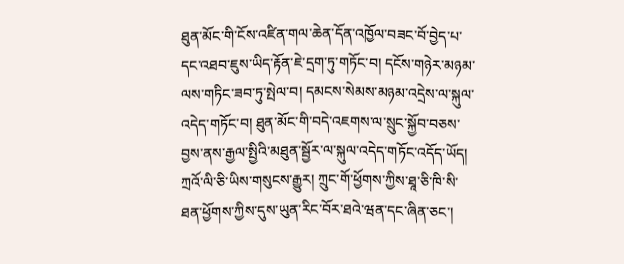ཐུན་མོང་གི་ངོས་འཛིན་གལ་ཆེན་དོན་འཁྱོལ་བཟང་བོ་བྱེད་པ་དང་འཐབ་ཇུས་ཡིད་རྟོན་ཇེ་དྲག་ཏུ་གཏོང་བ། དངོས་གཉེར་མཉམ་ལས་གཏིང་ཟབ་ཏུ་སྤེལ་བ། དམངས་སེམས་མཉམ་འདྲེས་ལ་སྐུལ་འདེད་གཏོང་བ། ཐུན་མོང་གི་བདེ་འཇགས་ལ་སྲུང་སྐྱོབ་བཅས་བྱས་ནས་རྒྱལ་སྤྱིའི་མཐུན་སྦྱོར་ལ་སྐུལ་འདེད་གཏོང་འདོད་ཡོད།
ཀྲའོ་ལི་ཅི་ཡིས་གསུངས་རྒྱུར། ཀྲུང་གོ་ཕྱོགས་ཀྱིས་ཐཱ་ཅི་ཁི་སི་ཐན་ཕྱོགས་ཀྱིས་དུས་ཡུན་རིང་བོར་ཐའེ་ཝན་དང་ཞིན་ཅང་།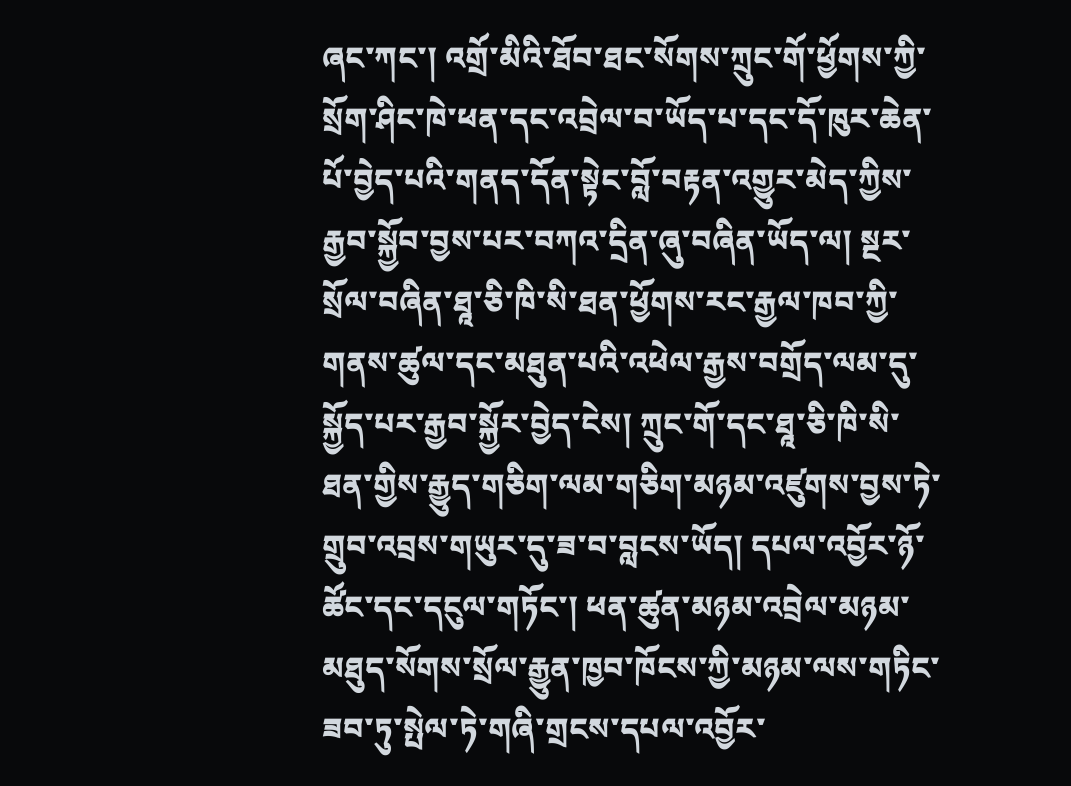ཞང་ཀང་། འགྲོ་མིའི་ཐོབ་ཐང་སོགས་ཀྲུང་གོ་ཕྱོགས་ཀྱི་སྲོག་ཤིང་ཁེ་ཕན་དང་འབྲེལ་བ་ཡོད་པ་དང་དོ་ཁུར་ཆེན་པོ་བྱེད་པའི་གནད་དོན་སྟེང་བློ་བརྟན་འགྱུར་མེད་ཀྱིས་རྒྱབ་སྐྱོབ་བྱས་པར་བཀའ་དྲིན་ཞུ་བཞིན་ཡོད་ལ། སྔར་སྲོལ་བཞིན་ཐཱ་ཅི་ཁི་སི་ཐན་ཕྱོགས་རང་རྒྱལ་ཁབ་ཀྱི་གནས་ཚུལ་དང་མཐུན་པའི་འཕེལ་རྒྱས་བགྲོད་ལམ་དུ་སྐྱོད་པར་རྒྱབ་སྐྱོར་བྱེད་ངེས། ཀྲུང་གོ་དང་ཐཱ་ཅི་ཁི་སི་ཐན་གྱིས་རྒྱུད་གཅིག་ལམ་གཅིག་མཉམ་འཛུགས་བྱས་ཏེ་གྲུབ་འབྲས་གཡུར་དུ་ཟ་བ་བླངས་ཡོད། དཔལ་འབྱོར་ཉོ་ཚོང་དང་དངུལ་གཏོང་། ཕན་ཚུན་མཉམ་འབྲེལ་མཉམ་མཐུད་སོགས་སྲོལ་རྒྱུན་ཁྱབ་ཁོངས་ཀྱི་མཉམ་ལས་གཏིང་ཟབ་ཏུ་སྤེལ་ཏེ་གཞི་གྲངས་དཔལ་འབྱོར་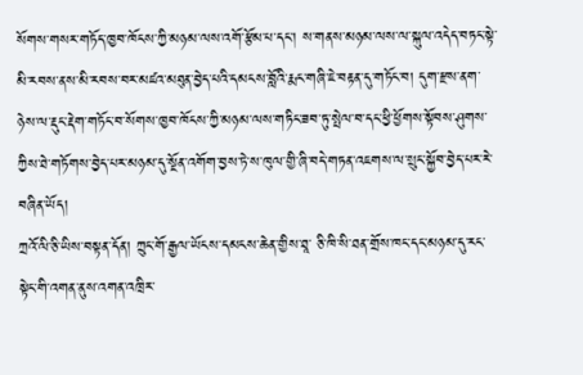སོགས་གསར་གཏོད་ཁྱབ་ཁོངས་ཀྱི་མཉམ་ལས་འགོ་རྩོམ་པ་དང་། ས་གནས་མཉམ་ལས་ལ་སྐུལ་འདེད་བཏང་སྟེ་མི་རབས་ནས་མི་རབས་བར་མཛའ་མཐུན་བྱེད་པའི་དམངས་བློའི་རྨང་གཞི་ཇེ་བརྟན་དུ་གཏོང་བ། དུག་རྫས་ནག་ཉེས་ལ་རྡུང་རྡེག་གཏོང་བ་སོགས་ཁྱབ་ཁོངས་ཀྱི་མཉམ་ལས་གཏིང་ཟབ་ཏུ་སྤེལ་བ་དང་ཕྱི་ཕྱོགས་སྟོབས་ཤུགས་ཀྱིས་ཐེ་གཏོགས་བྱེད་པར་མཉམ་དུ་སྔོན་འགོག་བྱས་ཏེ་ས་ཁུལ་གྱི་ཞི་བདེ་གཏན་འཇགས་ལ་སྲུང་སྐྱོབ་བྱེད་པར་རེ་བཞིན་ཡོད།
ཀྲའོ་ལི་ཅི་ཡིས་བསྟན་དོན། ཀྲུང་གོ་རྒྱལ་ཡོངས་དམངས་ཆེན་གྱིས་ཐཱ་ ཅི་ཁི་སི་ཐན་གྲོས་ཁང་དང་མཉམ་དུ་རང་སྟེང་གི་འགན་ནུས་འགན་འཁྲིར་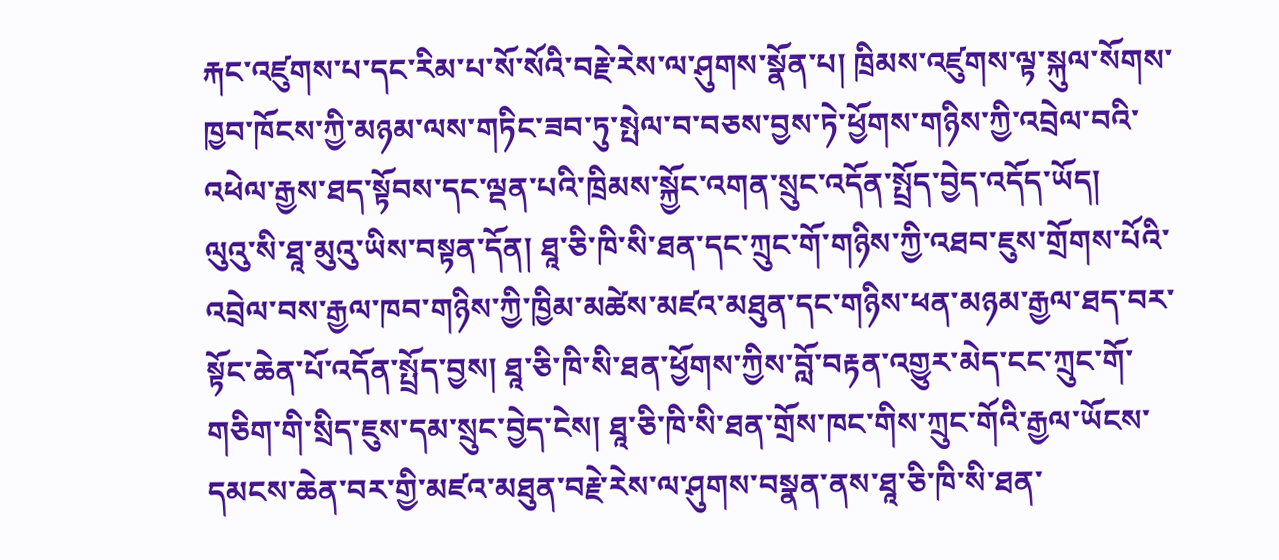རྐང་འཛུགས་པ་དང་རིམ་པ་སོ་སོའི་བརྗེ་རེས་ལ་ཤུགས་སྣོན་པ། ཁྲིམས་འཛུགས་ལྟ་སྐུལ་སོགས་ཁྱབ་ཁོངས་ཀྱི་མཉམ་ལས་གཏིང་ཟབ་ཏུ་སྤེལ་བ་བཅས་བྱས་ཏེ་ཕྱོགས་གཉིས་ཀྱི་འབྲེལ་བའི་འཕེལ་རྒྱས་ཐད་སྟོབས་དང་ལྡན་པའི་ཁྲིམས་སྐྱོང་འགན་སྲུང་འདོན་སྤྲོད་བྱེད་འདོད་ཡོད།
ལུའུ་སི་ཐཱ་མུའུ་ཡིས་བསྟན་དོན། ཐཱ་ཅི་ཁི་སི་ཐན་དང་ཀྲུང་གོ་གཉིས་ཀྱི་འཐབ་ཇུས་གྲོགས་པོའི་འབྲེལ་བས་རྒྱལ་ཁབ་གཉིས་ཀྱི་ཁྱིམ་མཚེས་མཛའ་མཐུན་དང་གཉིས་ཕན་མཉམ་རྒྱལ་ཐད་བར་སྟོང་ཆེན་པོ་འདོན་སྤྲོད་བྱས། ཐཱ་ཅི་ཁི་སི་ཐན་ཕྱོགས་ཀྱིས་བློ་བརྟན་འགྱུར་མེད་ངང་ཀྲུང་གོ་གཅིག་གི་སྲིད་ཇུས་དམ་སྲུང་བྱེད་ངེས། ཐཱ་ཅི་ཁི་སི་ཐན་གྲོས་ཁང་གིས་ཀྲུང་གོའི་རྒྱལ་ཡོངས་དམངས་ཆེན་བར་གྱི་མཛའ་མཐུན་བརྗེ་རེས་ལ་ཤུགས་བསྣན་ནས་ཐཱ་ཅི་ཁི་སི་ཐན་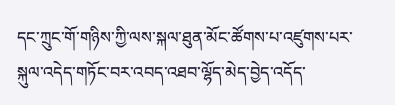དང་ཀྲུང་གོ་གཉིས་ཀྱི་ལས་སྐལ་ཐུན་མོང་ཚོགས་པ་འཛུགས་པར་སྐུལ་འདེད་གཏོང་བར་འབད་འཐབ་ལྷོད་མེད་བྱེད་འདོད་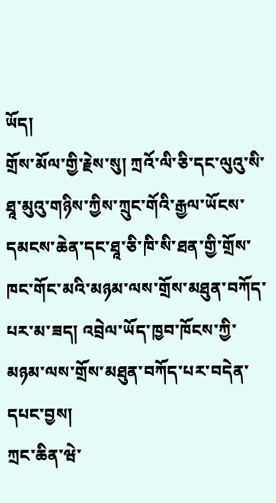ཡོད།
གྲོས་མོལ་གྱི་རྗེས་སུ། ཀྲའོ་ལི་ཅི་དང་ལུའུ་སི་ཐཱ་མུའུ་གཉིས་ཀྱིས་ཀྲུང་གོའི་རྒྱལ་ཡོངས་དམངས་ཆེན་དང་ཐཱ་ཅི་ཁི་སི་ཐན་གྱི་གྲོས་ཁང་གོང་མའི་མཉམ་ལས་གྲོས་མཐུན་བཀོད་པར་མ་ཟད། འབྲེལ་ཡོད་ཁྱབ་ཁོངས་ཀྱི་མཉམ་ལས་གྲོས་མཐུན་བཀོད་པར་བདེན་དཔང་བྱས།
ཀྲང་ཆིན་ཝེ་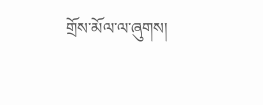གྲོས་མོལ་ལ་ཞུགས།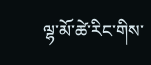ལྷ་མོ་ཚེ་རིང་གིས་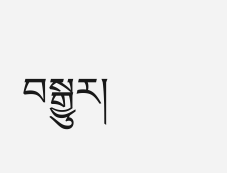བསྒྱུར།